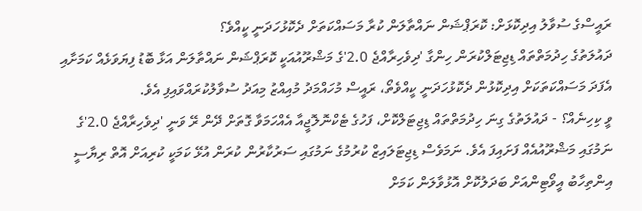ރައީސްގެ ސުވާލު އިދިކޮޅަށް: ކޮރަޕްޝަން ނައްތާލަން ކުރާ މަސައްކަތަށް ދެކޮޅުހަދަނީ ކީއްވެ؟
ދައުލަތުގެ ހިދުމަތްތައް ޑިޖިޓަލްކުރަން ހިންގާ 'ދިވެހިރާއްޖެ 2.0'ގެ މަޝްރޫއުއަކީ ކޮރަޕްޝަން ނައްތާލަން އަޅާ ބޮޑު ފިޔަވަޅެއް ކަމަށާއި އެފަދަ މަސައްކަތަކަށް އިދިކޮޅުން ދެކޮޅުހަދަނީ ކީއްވެތޯ، ރައީސް މުހައްމަދު މުއިއްޒު މިއަދު ސުވާލުކުރައްވައިފި އެވެ.
ވީ ކިހިނެއް؟ - ދައުލަތުގެ ގިނަ ހިދުމަތްތައް ޑިޖިޓަލްކޮށް، ފަހުގެ ޓެކްނޮލޮޖީއާ އެއްހަމަވާ ގޮތަށް ދޭން ރޭ ވަނީ 'ދިވެހިރާއްޖެ 2.0'ގެ ނަމުގައި މަޝްރޫއުއެއް ފަށައިފަ އެވެ. ނަމަވެސް ޑިޖިޓަލައިޒް ކުރުމުގެ ނަމުގައި ސަރުކާރުން ކުރަން އުޅޭ ކަމަކީ ކުރިއަށް އޮތް ރިޔާސީ އިންތިހާބު އީވޯޓިންއަށް ބަދަލުކޮށް އޮޅުވާލަން ކަމަށް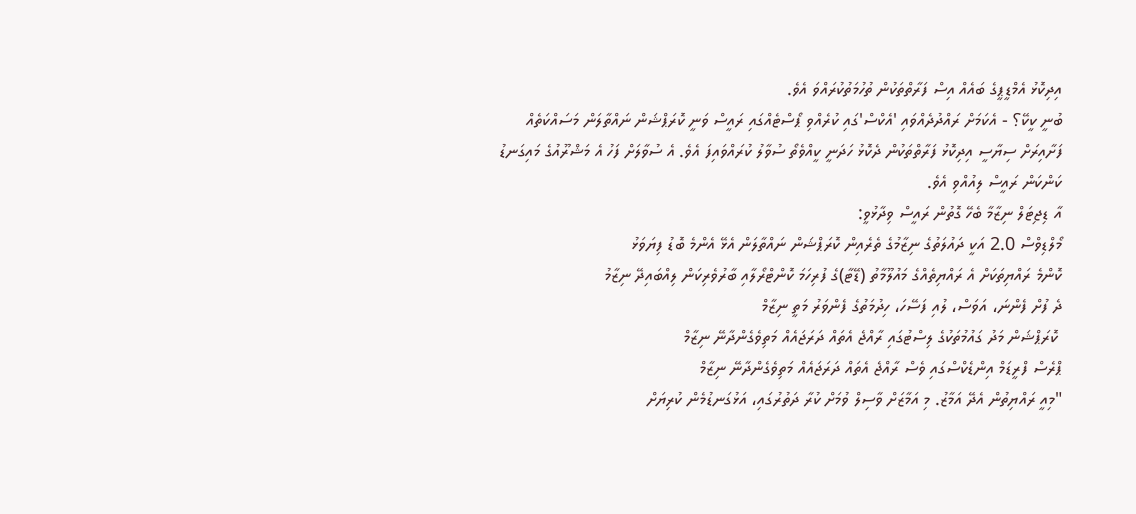އިދިކޮޅު އެމްޑީޕީގެ ބައެއް އިސް ފަރާތްތަކުން ތުހުމަތުކުރައްވަ އެވެ.
ބުނީ ކީކޭ؟ - އެކަމަށް ރައްދުދެއްވައި 'އެކްސް'ގައި ކުރެއްވި ޕޯސްޓެއްގައި ރައީސް ވަނީ ކޮރަޕްޝަން ނައްތާލަން މަސައްކަތެއް ފަށާއިރަށް ސިޔާސީ އިދިކޮޅު ފަރާތްތަކުން ދެކޮޅު ހަދަނީ ކީއްވެތޯ ސުވާލު ކުރައްވައިފަ އެވެ. އެ ސުވާލަށް ފަހު އެ މަޝްރޫއުގެ މައިގަނޑު ކަންކަން ރައީސް ލިއުއްވި އެވެ.
އާ ޑިޖިޓަލް ނިޒާމާ ބެހޭ ގޮތުން ރައީސް ވިދާޅުވީ:
މޯލްޑިވްސް 2.0 އަކީ ދައުލަތުގެ ނިޒާމުގެ ތެރެއިން ކޮރަޕްޝަން ނައްތާލަން އެޅޭ އެންމެ ބޮޑު ފިޔަވަޅު
ކޮންމެ ރައްޔިތަކަށް އެ ރައްޔިތެއްގެ މައުލޫމާތު (ޑޭޓާ)ގެ ފުރިހަމަ ކޮންޓްރޯލާއި ބާރުވެރިކަން ލިއްބައިދޭ ނިޒާމު
ދެ ފުށް ފެންނަ، އަވަސް، ލުއި ފަސޭހަ، ހިދުމަތުގެ ފެންވަރު މަތީ ނިޒާމް
 ކޮރަޕްޝަން މަދު ގައުމުތަކުގެ ލިސްޓުގައި ރާއްޖެ އެތައް ދަރަޖައެއް މަތިވެގެންދާނޭ ނިޒާމް
ޕްރެސް ފްރީޑަމް އިންޑެކްސްގައި ވެސް ރާއްޖެ އެތައް ދަރަޖައެއް މަތިވެގެންދާނޭ ނިޒާމް
"މިއީ ރައްޔިތުން އެދޭ އަމާޒު. މި އަމާޒަށް ވާސިލް ވުމަށް ކުރާ ދަތުރުގައި، އަޅުގަނޑުމެން ކުރިޔަށް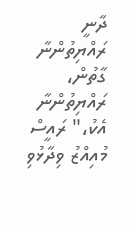ދާނީ ރައްޔިތުންނާ ގާތުން، ރައްޔިތުންނާ އެކު،" ރައީސް މުއިއްޒު ވިދާޅުވި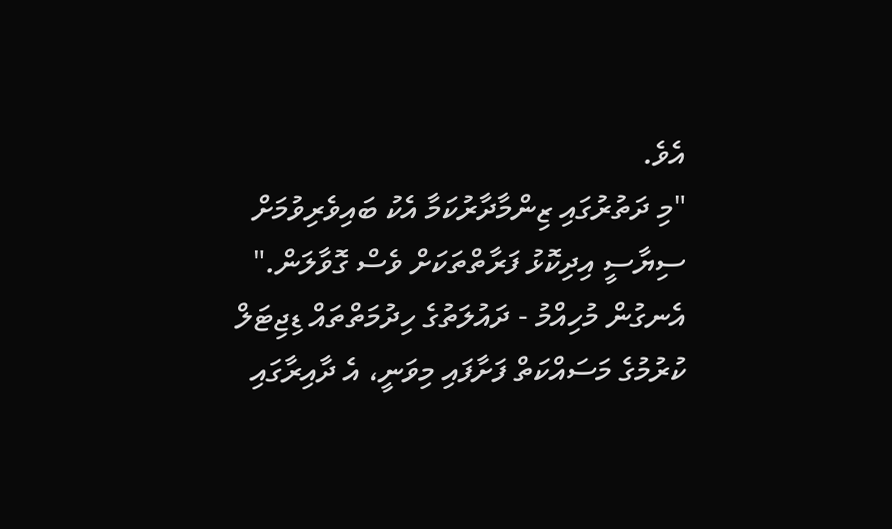އެވެ.
"މި ދަތުރުގައި ޒިންމާދާރުކަމާ އެކު ބައިވެރިވުމަށް ސިޔާސީ އިދިކޮޅު ފަރާތްތަކަށް ވެސް ގޮވާލަން."
އެނގުން މުހިއްމު - ދައުލަތުގެ ހިދުމަތްތައް ޑިޖިޓަލް ކުރުމުގެ މަސައްކަތް ފަށާފައި މިވަނީ، އެ ދާއިރާގައި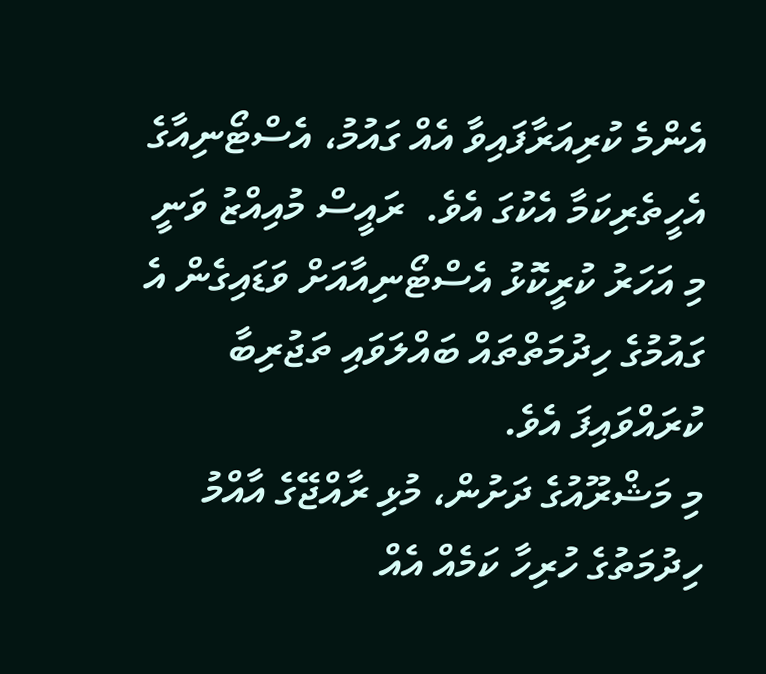އެންމެ ކުރިއަރާފައިވާ އެއް ގައުމު، އެސްޓޯނިއާގެ އެހީތެރިކަމާ އެކުގަ އެވެ.  ރައީސް މުއިއްޒު ވަނީ މި އަހަރު ކުރީކޮޅު އެސްޓޯނިއާއަށް ވަޑައިގެން އެ ގައުމުގެ ހިދުމަތްތައް ބައްލަވައި ތަޖުރިބާ ކުރައްވައިފަ އެވެ.
މި މަޝްރޫއުގެ ދަށުން، މުޅި ރާއްޖޭގެ އާއްމު ހިދުމަތުގެ ހުރިހާ ކަމެއް އެއް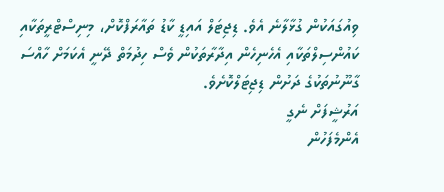ވިއުގައަކުން ގުޅާލާނެ އެވެ. ޑިޖިޓަލް އައިޑީ ކާޑު ތައާރަފްކޮށް، މިނިސްޓްރީތަކާއި ކައުންސިލްތަކާއި އެހެނިހެން އިދާރާތަކުން ވެސް ހިދުމަތް ދޭނީ އެކަމަށް ހާއްސަ ގާނޫނުތަކުގެ ދަށުން ޑިޖިޓަލްކޮށެވެ.
އަރުޝީފަށް ނެގީ
އެންމެފަހުން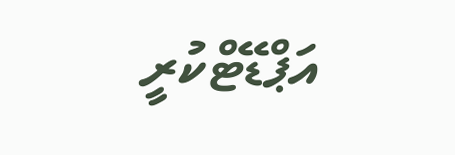އަޕްޑޭޓްކުރީ